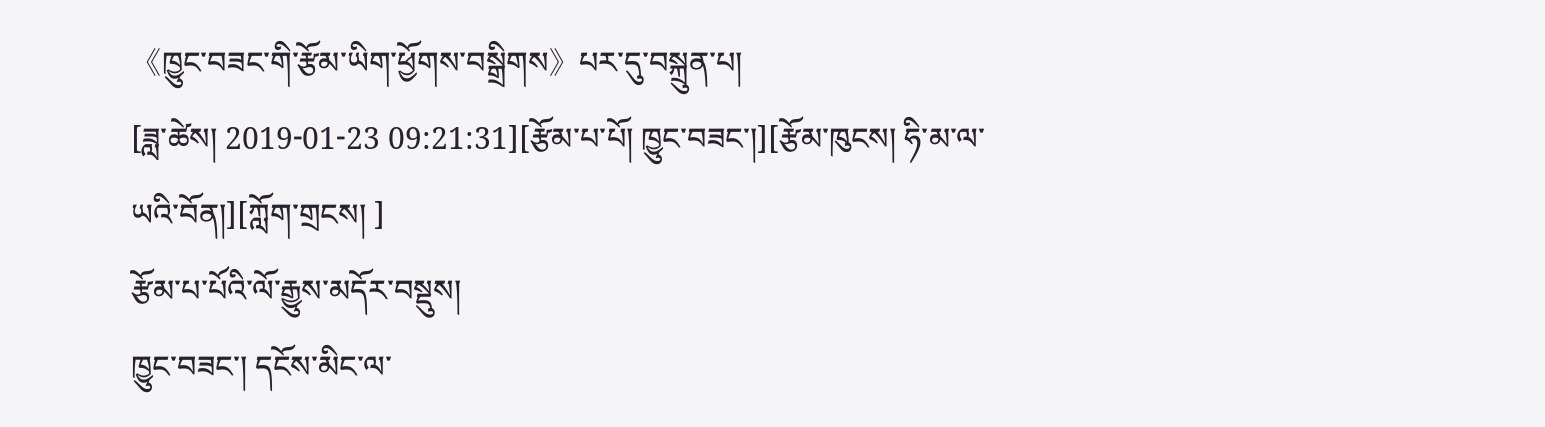《ཁྱུང་བཟང་གི་རྩོམ་ཡིག་ཕྱོགས་བསྒྲིགས》པར་དུ་བསྐྲུན་པ།
[ཟླ་ཚེས། 2019-01-23 09:21:31][རྩོམ་པ་པོ། ཁྱུང་བཟང་།][རྩོམ་ཁུངས། ཧི་མ་ལ་ཡའི་བོན།][ཀློག་གྲངས། ]
རྩོམ་པ་པོའི་ལོ་རྒྱུས་མདོར་བསྡུས།
ཁྱུང་བཟང་། དངོས་མིང་ལ་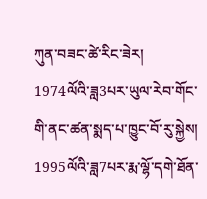ཀུན་བཟང་ཚེ་རིང་ཟེར།  1974ལོའི་ཟླ3པར་ཡུལ་རེབ་གོང་གི་ནང་ཚན་སྨད་པ་ཁྱུང་བོ་རུ་སྐྱེས།  1995ལོའི་ཟླ7པར་རྨ་ལྷོ་དགེ་ཐོན་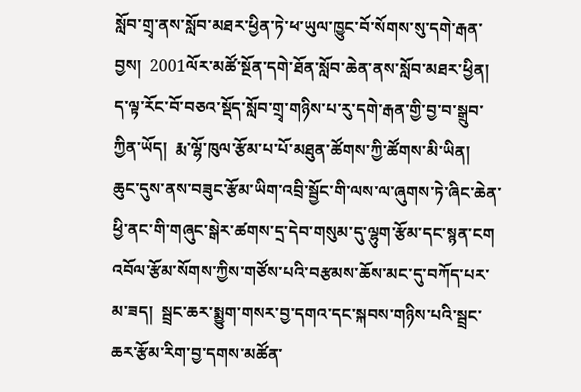སློབ་གྲྭ་ནས་སློབ་མཐར་ཕྱིན་ཏེ་ཕ་ཡུལ་ཁྱུང་བོ་སོགས་སུ་དགེ་རྒན་བྱས།  2001ལོར་མཚོ་སྔོན་དགེ་ཐོན་སློབ་ཆེན་ནས་སློབ་མཐར་ཕྱིན།  ད་ལྟ་རོང་བོ་བཅའ་སྡོད་སློབ་གྲྭ་གཉིས་པ་རུ་དགེ་རྒན་གྱི་བྱ་བ་སྒྲུབ་ཀྱིན་ཡོད།  རྨ་ལྷོ་ཁུལ་རྩོམ་པ་པོ་མཐུན་ཚོགས་ཀྱི་ཚོགས་མི་ཡིན།
ཆུང་དུས་ནས་བཟུང་རྩོམ་ཡིག་འབྲི་སྦྱོང་གི་ལས་ལ་ཞུགས་ཏེ་ཞིང་ཆེན་ཕྱི་ནང་གི་གཞུང་སྒེར་ཚགས་དྲ་དེབ་གསུམ་དུ་ལྷུག་རྩོམ་དང་སྙན་ངག  འབོལ་རྩོམ་སོགས་ཀྱིས་གཙོས་པའི་བརྩམས་ཆོས་མང་དུ་བཀོད་པར་མ་ཟད།  སྦྲང་ཆར་སྨྱུག་གསར་བྱ་དགའ་དང་སྐབས་གཉིས་པའི་སྦྲང་ཆར་རྩོམ་རིག་བྱ་དགས་མཚོན་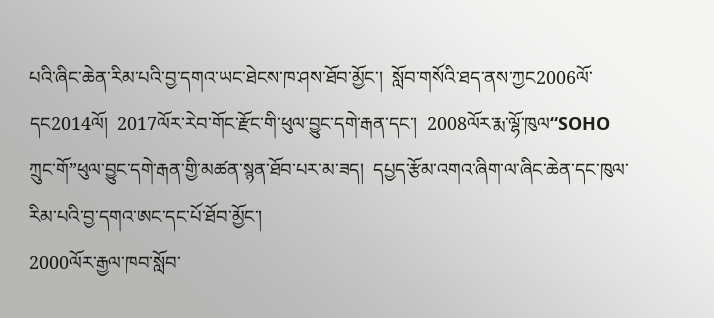པའི་ཞིང་ཆེན་རིམ་པའི་བྱ་དགའ་ཡང་ཐེངས་ཁ་ཤས་ཐོབ་མྱོང་།  སློབ་གསོའི་ཐད་ནས་ཀྱང2006ལོ་དང2014ལོ།  2017ལོར་རེབ་གོང་རྫོང་གི་ཕུལ་བྱུང་དགེ་རྒན་དང་།  2008ལོར་རྨ་ལྷོ་ཁུལ“SOHO ཀྲུང་གོ”ཕུལ་བྱུང་དགེ་རྒན་གྱི་མཚན་སྙན་ཐོབ་པར་མ་ཟད།  དཔྱད་རྩོམ་འགའ་ཞིག་ལ་ཞིང་ཆེན་དང་ཁུལ་རིམ་པའི་བྱ་དགའ་ཨང་དང་པོ་ཐོབ་མྱོང་།
2000ལོར་རྒྱལ་ཁབ་སློབ་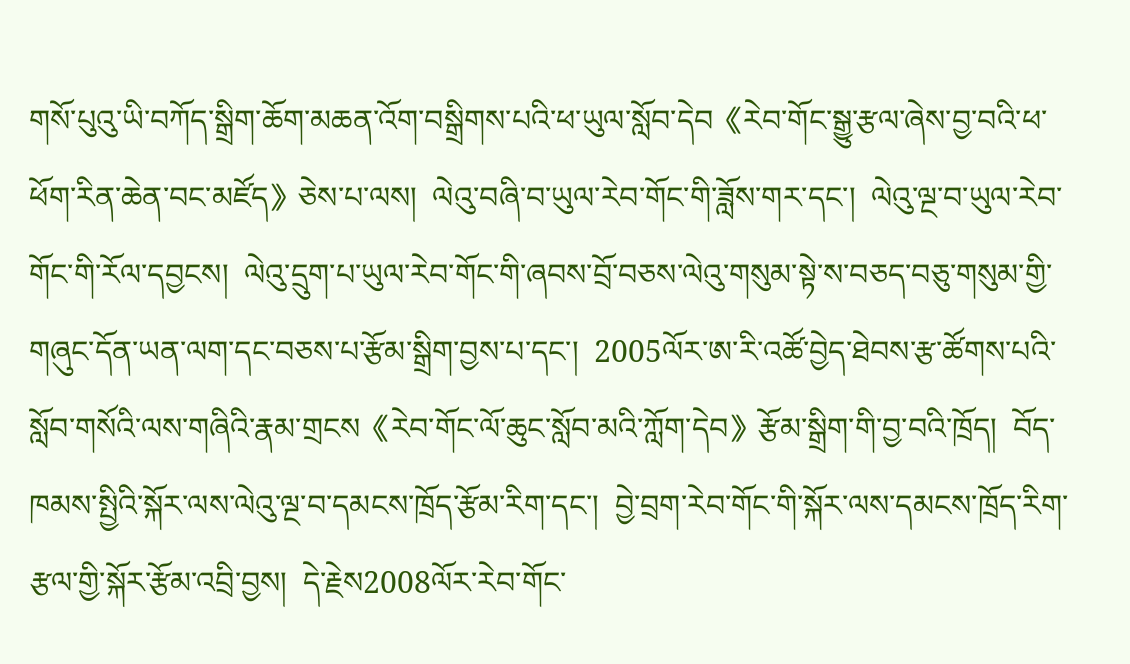གསོ་པུའུ་ཡི་བཀོད་སྒྲིག་ཆོག་མཆན་འོག་བསྒྲིགས་པའི་ཕ་ཡུལ་སློབ་དེབ《རེབ་གོང་སྒྱུ་རྩལ་ཞེས་བྱ་བའི་ཕ་ཕོག་རིན་ཆེན་བང་མཛོད》ཅེས་པ་ལས།  ལེའུ་བཞི་བ་ཡུལ་རེབ་གོང་གི་ཟློས་གར་དང་།  ལེའུ་ལྔ་བ་ཡུལ་རེབ་གོང་གི་རོལ་དབྱངས།  ལེའུ་དྲུག་པ་ཡུལ་རེབ་གོང་གི་ཞབས་བྲོ་བཅས་ལེའུ་གསུམ་སྟེ་ས་བཅད་བཅུ་གསུམ་གྱི་གཞུང་དོན་ཡན་ལག་དང་བཅས་པ་རྩོམ་སྒྲིག་བྱས་པ་དང་།  2005ལོར་ཨ་རི་འཚོ་བྱེད་ཐེབས་རྩ་ཚོགས་པའི་སློབ་གསོའི་ལས་གཞིའི་རྣམ་གྲངས《རེབ་གོང་ལོ་ཆུང་སློབ་མའི་ཀློག་དེབ》རྩོམ་སྒྲིག་གི་བྱ་བའི་ཁྲོད།  བོད་ཁམས་སྤྱིའི་སྐོར་ལས་ལེའུ་ལྔ་བ་དམངས་ཁྲོད་རྩོམ་རིག་དང་།  བྱེ་བྲག་རེབ་གོང་གི་སྐོར་ལས་དམངས་ཁྲོད་རིག་རྩལ་གྱི་སྐོར་རྩོམ་འབྲི་བྱས།  དེ་རྗེས2008ལོར་རེབ་གོང་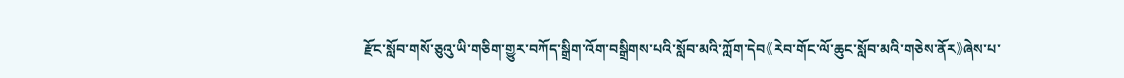རྫོང་སློབ་གསོ་ཅུའུ་ཡི་གཅིག་གྱུར་བཀོད་སྒྲིག་འོག་བསྒྲིགས་པའི་སློབ་མའི་ཀློག་དེབ《རེབ་གོང་ལོ་ཆུང་སློབ་མའི་གཅེས་ནོར》ཞེས་པ་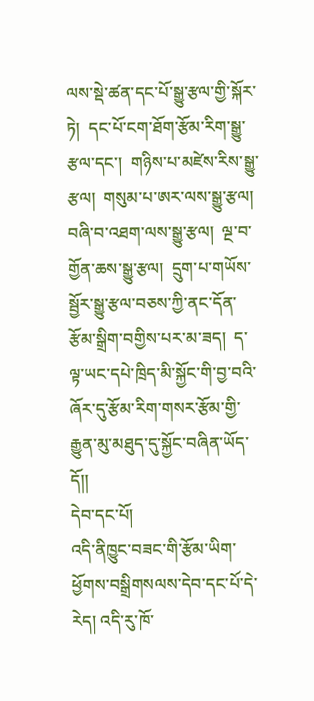ལས་སྡེ་ཚན་དང་པོ་སྒྱུ་རྩལ་གྱི་སྐོར་ཏེ།  དང་པོ་ངག་ཐོག་རྩོམ་རིག་སྒྱུ་རྩལ་དང་།  གཉིས་པ་མཛེས་རིས་སྒྱུ་རྩལ།  གསུམ་པ་ཨར་ལས་སྒྱུ་རྩལ།  བཞི་བ་འཐག་ལས་སྒྱུ་རྩལ།  ལྔ་བ་གྱོན་ཆས་སྒྱུ་རྩལ།  དྲུག་པ་གཡོས་སྦྱོར་སྒྱུ་རྩལ་བཅས་ཀྱི་ནང་དོན་རྩོམ་སྒྲིག་བགྱིས་པར་མ་ཟད།  ད་ལྟ་ཡང་དཔེ་ཁྲིད་མི་སྐྱོང་གི་བྱ་བའི་ཞོར་དུ་རྩོམ་རིག་གསར་རྩོམ་གྱི་རྒྱུན་མུ་མཐུད་དུ་སྐྱོང་བཞིན་ཡོད་དོ།།
དེབ་དང་པོ།
འདི་ནིཁྱུང་བཟང་གི་རྩོམ་ཡིག་ཕྱོགས་བསྒྲིགསལས་དེབ་དང་པོ་དེ་རེད། འདི་རུ་ཁོ་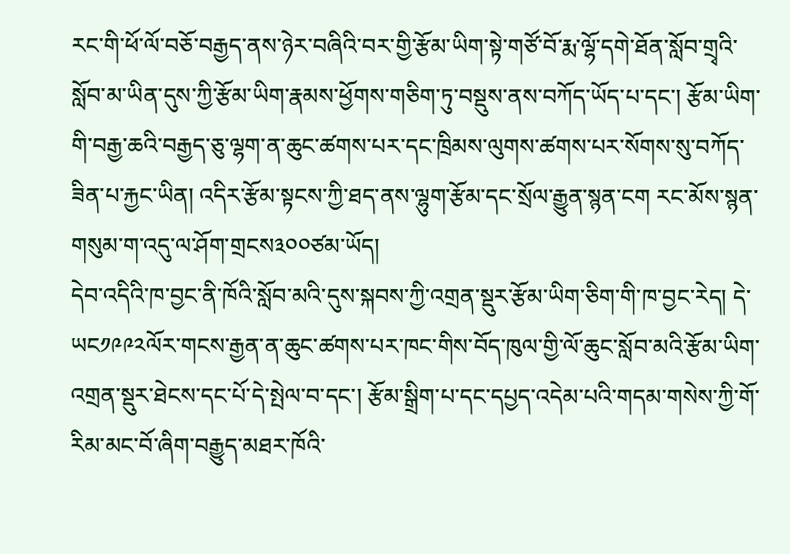རང་གི་ཕོ་ལོ་བཅོ་བརྒྱད་ནས་ཉེར་བཞིའི་བར་གྱི་རྩོམ་ཡིག་སྟེ་གཙོ་བོ་རྨ་ལྷོ་དགེ་ཐོན་སློབ་གྲྭའི་སློབ་མ་ཡིན་དུས་ཀྱི་རྩོམ་ཡིག་རྣམས་ཕྱོགས་གཅིག་ཏུ་བསྡུས་ནས་བཀོད་ཡོད་པ་དང་། རྩོམ་ཡིག་གི་བརྒྱ་ཆའི་བརྒྱད་ཅུ་ལྷག་ན་ཆུང་ཚགས་པར་དང་ཁྲིམས་ལུགས་ཚགས་པར་སོགས་སུ་བཀོད་ཟིན་པ་རྐྱང་ཡིན། འདིར་རྩོམ་སྟངས་ཀྱི་ཐད་ནས་ལྷུག་རྩོམ་དང་སྲོལ་རྒྱུན་སྙན་ངག རང་མོས་སྙན་གསུམ་ག་འདུ་ལ་ཤོག་གྲངས༣༠༠ཙམ་ཡོད།
དེབ་འདིའི་ཁ་བྱང་ནི་ཁོའི་སློབ་མའི་དུས་སྐབས་ཀྱི་འགྲན་སྡུར་རྩོམ་ཡིག་ཅིག་གི་ཁ་བྱང་རེད། དེ་ཡང༡༩༩༢ལོར་གངས་རྒྱན་ན་ཆུང་ཚགས་པར་ཁང་གིས་བོད་ཁུལ་གྱི་ལོ་ཆུང་སློབ་མའི་རྩོམ་ཡིག་འགྲན་སྡུར་ཐེངས་དང་པོ་དེ་སྤེལ་བ་དང་། རྩོམ་སྒྲིག་པ་དང་དཔྱད་འདེམ་པའི་གདམ་གསེས་ཀྱི་གོ་རིམ་མང་བོ་ཞིག་བརྒྱུད་མཐར་ཁོའི་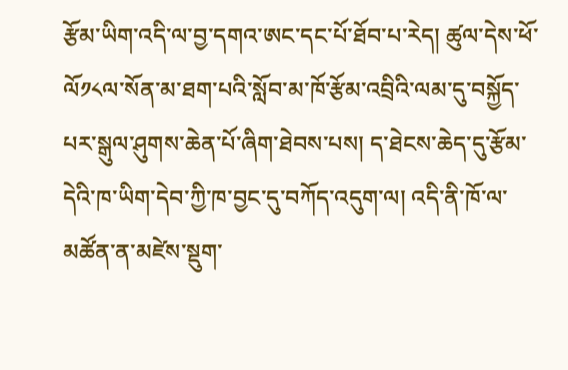རྩོམ་ཡིག་འདི་ལ་བྱ་དགའ་ཨང་དང་པོ་ཐོབ་པ་རེད། ཚུལ་དེས་ཕོ་ལོ༡༨ལ་སོན་མ་ཐག་པའི་སློབ་མ་ཁོ་རྩོམ་འབྲིའི་ལམ་དུ་བསྐྱོད་པར་སྒུལ་ཤུགས་ཆེན་པོ་ཞིག་ཐེབས་པས། ད་ཐེངས་ཆེད་དུ་རྩོམ་དེའི་ཁ་ཡིག་དེབ་ཀྱི་ཁ་བྱང་དུ་བཀོད་འདུག་ལ། འདི་ནི་ཁོ་ལ་མཚོན་ན་མཛེས་སྡུག་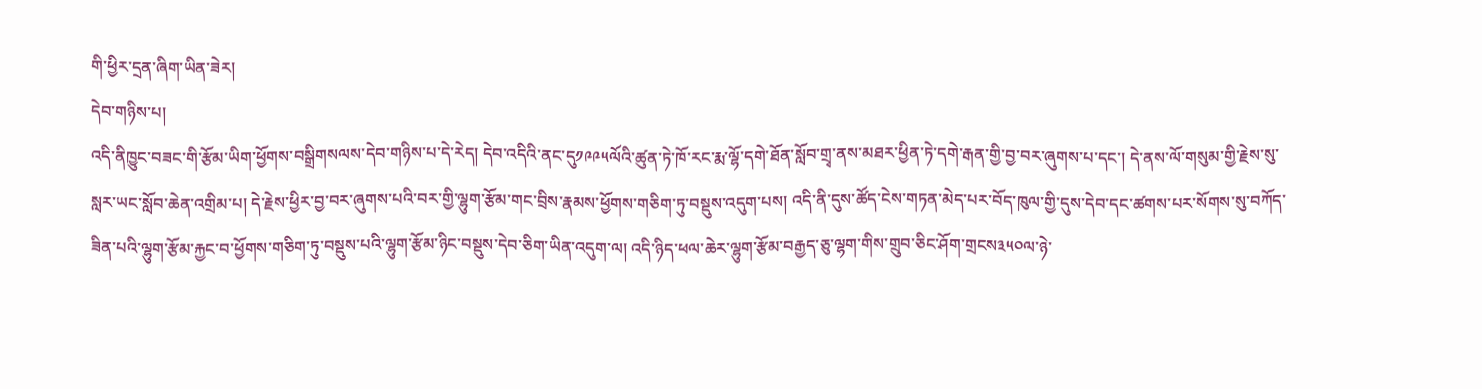གི་ཕྱིར་དྲན་ཞིག་ཡིན་ཟེར།
དེབ་གཉིས་པ།
འདི་ནིཁྱུང་བཟང་གི་རྩོམ་ཡིག་ཕྱོགས་བསྒྲིགསལས་དེབ་གཉིས་པ་དེ་རེད། དེབ་འདིའི་ནང་དུ༡༩༩༥ལོའི་ཚུན་ཏེ་ཁོ་རང་རྨ་ལྷོ་དགེ་ཐོན་སློབ་གྲྭ་ནས་མཐར་ཕྱིན་ཏེ་དགེ་རྒན་གྱི་བྱ་བར་ཞུགས་པ་དང་། དེ་ནས་ལོ་གསུམ་གྱི་རྗེས་སུ་སླར་ཡང་སློབ་ཆེན་འགྲིམ་པ། དེ་རྗེས་ཕྱིར་བྱ་བར་ཞུགས་པའི་བར་གྱི་ལྷུག་རྩོམ་གང་བྲིས་རྣམས་ཕྱོགས་གཅིག་ཏུ་བསྡུས་འདུག་པས། འདི་ནི་དུས་ཚོད་ངེས་གཏན་མེད་པར་བོད་ཁུལ་གྱི་དུས་དེབ་དང་ཚགས་པར་སོགས་སུ་བཀོད་ཟིན་པའི་ལྷུག་རྩོམ་རྐྱང་བ་ཕྱོགས་གཅིག་ཏུ་བསྡུས་པའི་ལྷུག་རྩོམ་ཉིང་བསྡུས་དེབ་ཅིག་ཡིན་འདུག་ལ། འདི་ཉིད་ཕལ་ཆེར་ལྷུག་རྩོམ་བརྒྱད་ཅུ་ལྷག་གིས་གྲུབ་ཅིང་ཤོག་གྲངས༣༥༠ལ་ཉེ་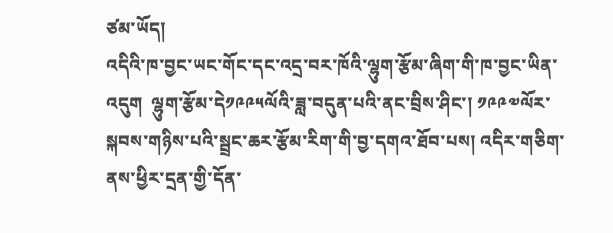ཙམ་ཡོད།
འདིའི་ཁ་བྱང་ཡང་གོང་དང་འདྲ་བར་ཁོའི་ལྷུག་རྩོམ་ཞིག་གི་ཁ་བྱང་ཡིན་འདུག  ལྷུག་རྩོམ་དེ༡༩༩༥ལོའི་ཟླ་བདུན་པའི་ནང་བྲིས་ཤིང་། ༡༩༩༧ལོར་སྐབས་གཉིས་པའི་སྦྲང་ཆར་རྩོམ་རིག་གི་བྱ་དགའ་ཐོབ་པས། འདིར་གཅིག་ནས་ཕྱིར་དྲན་གྱི་དོན་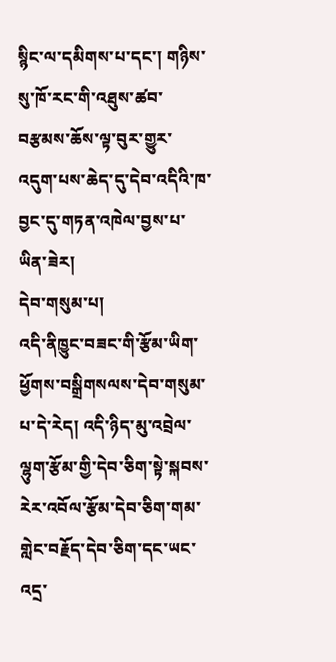སྙིང་ལ་དམིགས་པ་དང་། གཉིས་སུ་ཁོ་རང་གི་འཐུས་ཚབ་བརྩམས་ཆོས་ལྟ་བུར་གྱུར་འདུག་པས་ཆེད་དུ་དེབ་འདིའི་ཁ་བྱང་དུ་གཏན་འཁེལ་བྱས་པ་ཡིན་ཟེར།
དེབ་གསུམ་པ།
འདི་ནིཁྱུང་བཟང་གི་རྩོམ་ཡིག་ཕྱོགས་བསྒྲིགསལས་དེབ་གསུམ་པ་དེ་རེད། འདི་ཉིད་མུ་འབྲེལ་ལྷུག་རྩོམ་གྱི་དེབ་ཅིག་སྟེ་སྐབས་རེར་འབོལ་རྩོམ་དེབ་ཅིག་གམ་གླེང་བརྗོད་དེབ་ཅིག་དང་ཡང་འདྲ་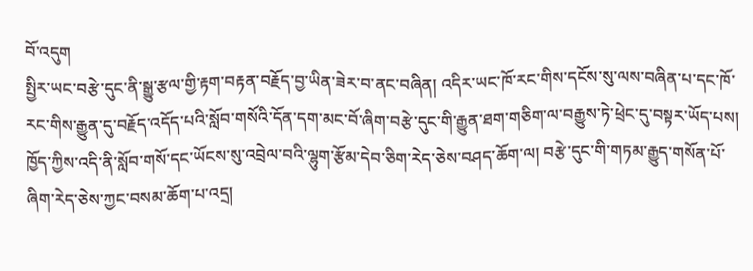བོ་འདུག
སྤྱིར་ཡང་བརྩེ་དུང་ནི་སྒྱུ་རྩལ་གྱི་རྟག་བརྟན་བརྗོད་བྱ་ཡིན་ཟེར་བ་ནང་བཞིན། འདིར་ཡང་ཁོ་རང་གིས་དངོས་སུ་ལས་བཞིན་པ་དང་ཁོ་རང་གིས་རྒྱུན་དུ་བརྗོད་འདོད་པའི་སློབ་གསོའི་དོན་དག་མང་བོ་ཞིག་བརྩེ་དུང་གི་རྒྱུན་ཐག་གཅིག་ལ་བརྒྱུས་ཏེ་ཕྲེང་དུ་བསྟར་ཡོད་པས། ཁྱོད་ཀྱིས་འདི་ནི་སློབ་གསོ་དང་ཡོངས་སུ་འབྲེལ་བའི་ལྷུག་རྩོམ་དེབ་ཅིག་རེད་ཅེས་བཤད་ཆོག་ལ། བརྩེ་དུང་གི་གཏམ་རྒྱུད་གསོན་པོ་ཞིག་རེད་ཅེས་ཀྱང་བསམ་ཆོག་པ་འདྲ།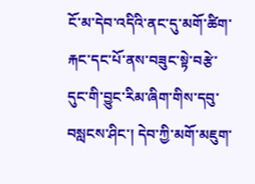ངོ་མ་དེབ་འདིའི་ནང་དུ་མགོ་ཚིག་རྐང་དང་པོ་ནས་བཟུང་སྟེ་བརྩེ་དུང་གི་བྱུང་རིམ་ཞིག་གིས་དབུ་བསླངས་ཤིང་། དེབ་ཀྱི་མགོ་མཇུག་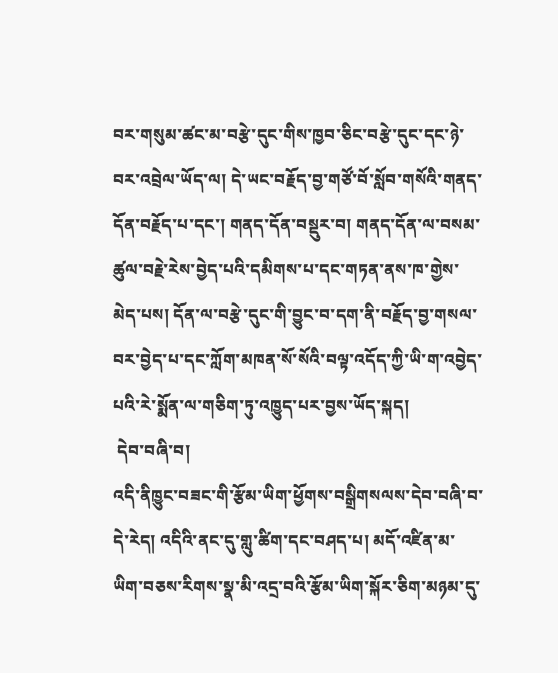བར་གསུམ་ཚང་མ་བརྩེ་དུང་གིས་ཁྱབ་ཅིང་བརྩེ་དུང་དང་ཉེ་བར་འབྲེལ་ཡོད་ལ། དེ་ཡང་བརྗོད་བྱ་གཙོ་བོ་སློབ་གསོའི་གནད་དོན་བརྗོད་པ་དང་། གནད་དོན་བསྡུར་བ། གནད་དོན་ལ་བསམ་ཚུལ་བརྗེ་རེས་བྱེད་པའི་དམིགས་པ་དང་གཏན་ནས་ཁ་གྱེས་མེད་པས། དོན་ལ་བརྩེ་དུང་གི་བྱུང་བ་དག་ནི་བརྗོད་བྱ་གསལ་བར་བྱེད་པ་དང་ཀློག་མཁན་སོ་སོའི་བལྟ་འདོད་ཀྱི་ཡི་ག་འབྱེད་པའི་རེ་སྨོན་ལ་གཅིག་ཏུ་འཁྱུད་པར་བྱས་ཡོད་སྐད།
 དེབ་བཞི་བ།
འདི་ནིཁྱུང་བཟང་གི་རྩོམ་ཡིག་ཕྱོགས་བསྒྲིགསལས་དེབ་བཞི་བ་དེ་རེད། འདིའི་ནང་དུ་གླུ་ཚིག་དང་བཤད་པ། མདོ་འཛིན་མ་ཡིག་བཅས་རིགས་སྣ་མི་འདྲ་བའི་རྩོམ་ཡིག་སྐོར་ཅིག་མཉམ་དུ་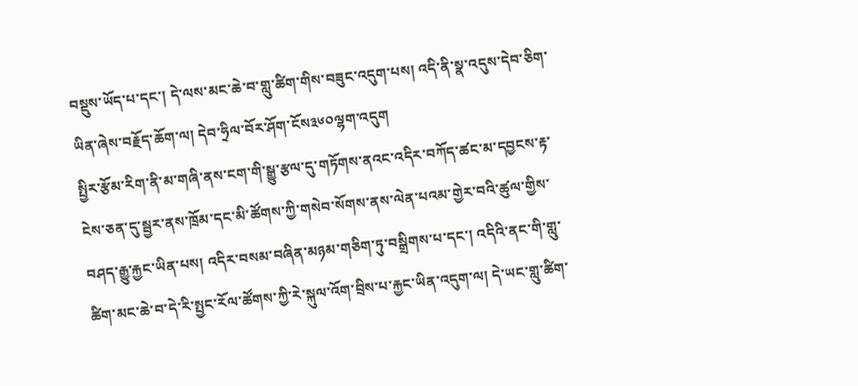བསྡུས་ཡོད་པ་དང་། དེ་ལས་མང་ཆེ་བ་གླུ་ཚིག་གིས་བཟུང་འདུག་པས། འདི་ནི་སྣ་འདུས་དེབ་ཅིག་ཡིན་ཞེས་བརྗོད་ཆོག་ལ། དེབ་ཧྲིལ་བོར་ཤོག་ངོས༣༦༠ལྷག་འདུག
སྤྱིར་རྩོམ་རིག་ནི་མ་གཞི་ནས་ངག་གི་སྒྱུ་རྩལ་དུ་གཏོགས་ནའང་འདིར་བཀོད་ཚང་མ་དབྱངས་རྟ་ངེས་ཅན་དུ་སྦྱར་ནས་ཁྲོམ་དང་མི་ཚོགས་ཀྱི་གསེབ་སོགས་ནས་ལེན་པའམ་གྱེར་བའི་ཚུལ་གྱིས་བཤད་རྒྱུ་རྐྱང་ཡིན་པས། འདིར་བསམ་བཞིན་མཉམ་གཅིག་ཏུ་བསྒྲིགས་པ་དང་། འདིའི་ནང་གི་གླུ་ཚིག་མང་ཆེ་བ་དེ་རི་སྤྱང་རོལ་ཚོགས་ཀྱི་རེ་སྐུལ་འོག་བྲིས་པ་རྐྱང་ཡིན་འདུག་ལ། དེ་ཡང་གླུ་ཚིག་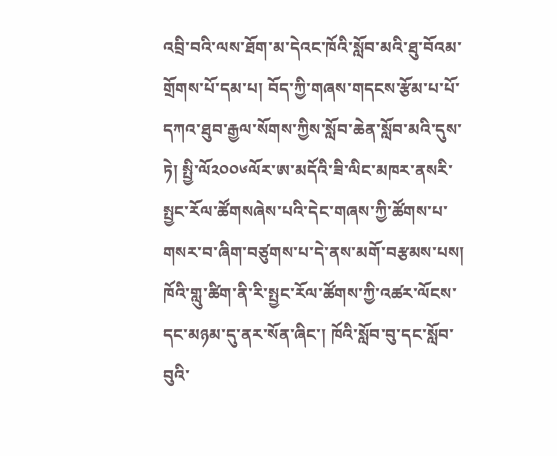འབྲི་བའི་ལས་ཐོག་མ་དེའང་ཁོའི་སློབ་མའི་ཐུ་བོའམ་གྲོགས་པོ་དམ་པ། བོད་ཀྱི་གཞས་གདངས་རྩོམ་པ་པོ་དཀའ་ཐུབ་རྒྱལ་སོགས་ཀྱིས་སློབ་ཆེན་སློབ་མའི་དུས་ཏེ། སྤྱི་ལོ༢༠༠༦ལོར་ཨ་མདོའི་ཟི་ལིང་མཁར་ནསརི་སྤྱང་རོལ་ཚོགསཞེས་པའི་དེང་གཞས་ཀྱི་ཚོགས་པ་གསར་བ་ཞིག་བཙུགས་པ་དེ་ནས་མགོ་བརྩམས་པས། ཁོའི་གླུ་ཚིག་ནི་རི་སྤྱང་རོལ་ཚོགས་ཀྱི་འཚར་ལོངས་དང་མཉམ་དུ་ནར་སོན་ཞིང་། ཁོའི་སློབ་བུ་དང་སློབ་བུའི་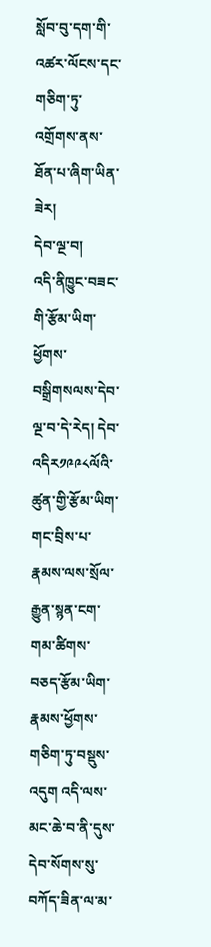སློབ་བུ་དག་གི་འཚར་ལོངས་དང་གཅིག་ཏུ་འགྲོགས་ནས་ཐོན་པ་ཞིག་ཡིན་ཟེར།
དེབ་ལྔ་བ།
འདི་ནིཁྱུང་བཟང་གི་རྩོམ་ཡིག་ཕྱོགས་བསྒྲིགསལས་དེབ་ལྔ་བ་དེ་རེད། དེབ་འདིར༡༩༩༨ལོའི་ཚུན་གྱི་རྩོམ་ཡིག་གང་བྲིས་པ་རྣམས་ལས་སྲོལ་རྒྱུན་སྙན་ངག་གམ་ཚིགས་བཅད་རྩོམ་ཡིག་རྣམས་ཕྱོགས་གཅིག་ཏུ་བསྡུས་འདུག འདི་ལས་མང་ཆེ་བ་ནི་དུས་དེབ་སོགས་སུ་བཀོད་ཟིན་ལ་མ་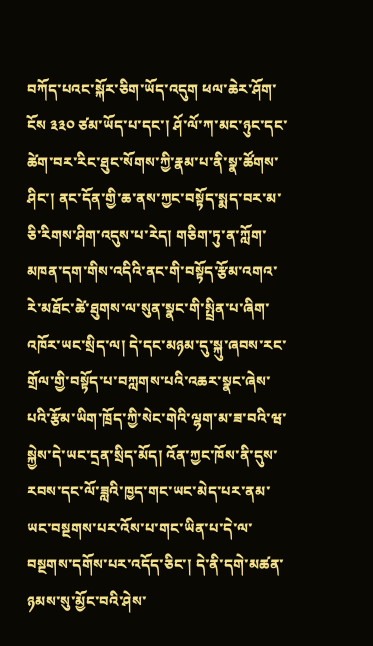བཀོད་པའང་སྐོར་ཅིག་ཡོད་འདུག ཕལ་ཆེར་ཤོག་ངོས ༣༣༠ ཙམ་ཡོད་པ་དང་། ཤོ་ལོ་ཀ་མང་ཉུང་དང་ཚེག་བར་རིང་ཐུང་སོགས་ཀྱི་རྣམ་པ་ནི་སྣ་ཚོགས་ཤིང་། ནང་དོན་གྱི་ཆ་ནས་ཀྱང་བསྟོད་སྨད་བར་མ་ཅི་རིགས་ཤིག་འདུས་པ་རེད། གཅིག་ཏུ་ན་ཀློག་མཁན་དག་གིས་འདིའི་ནང་གི་བསྟོད་རྩོམ་འགའ་རེ་མཐོང་ཚེ་ཐུགས་ལ་སུན་སྣང་གི་སྤྲིན་པ་ཞིག་འཁོར་ཡང་སྲིད་ལ། དེ་དང་མཉམ་དུ་སྐུ་ཞབས་རང་གྲོལ་གྱི་བསྟོད་པ་བཀླགས་པའི་འཆར་སྣང་ཞེས་པའི་རྩོམ་ཡིག་ཁྲོད་ཀྱི་སེང་གེའི་ལྷག་མ་ཟ་བའི་ཝ་སྐྱེས་དེ་ཡང་དྲན་སྲིད་མོད། འོན་ཀྱང་ཁོས་ནི་དུས་རབས་དང་ལོ་ཟླའི་ཁྱད་གང་ཡང་མེད་པར་ནམ་ཡང་བསྔགས་པར་འོས་པ་གང་ཡིན་པ་དེ་ལ་བསྔགས་དགོས་པར་འདོད་ཅིང་། དེ་ནི་དགེ་མཚན་ཉམས་སུ་མྱོང་བའི་ཤེས་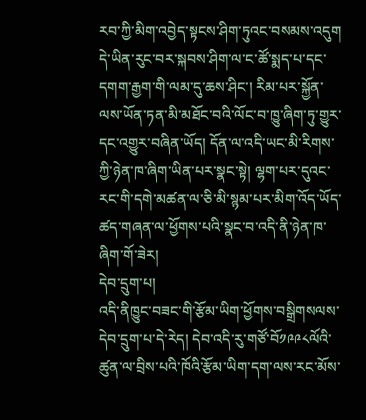རབ་ཀྱི་མིག་འབྱེད་སྟངས་ཤིག་ཏུའང་བསམས་འདུག
དེ་ཡིན་རུང་བར་སྐབས་ཤིག་ལ་ང་ཚོ་སྨད་པ་དང་དགག་རྒྱག་གི་ལམ་དུ་ཆས་ཤིང་། རིམ་པར་སྐྱོན་ལས་ཡོན་ཏན་མི་མཐོང་བའི་ལོང་བ་ཁྱུ་ཞིག་ཏུ་གྱུར་དང་འགྱུར་བཞིན་ཡོད། དོན་ལ་འདི་ཡང་མི་རིགས་ཀྱི་ཉེན་ཁ་ཞིག་ཡིན་པར་སྣང་སྟེ། ལྷག་པར་དུའང་རང་གི་དགེ་མཚན་ལ་ཅི་མི་སྙམ་པར་མིག་འོད་ཡོད་ཚད་གཞན་ལ་ཕྱོགས་པའི་སྣང་བ་འདི་ནི་ཉེན་ཁ་ཞིག་གོ་ཟེར།
དེབ་དྲུག་པ།
འདི་ནིཁྱུང་བཟང་གི་རྩོམ་ཡིག་ཕྱོགས་བསྒྲིགསལས་དེབ་དྲུག་པ་དེ་རེད། དེབ་འདི་རུ་གཙོ་བོ༡༩༩༨ལོའི་ཚུན་ལ་བྲིས་པའི་ཁོའི་རྩོམ་ཡིག་དག་ལས་རང་མོས་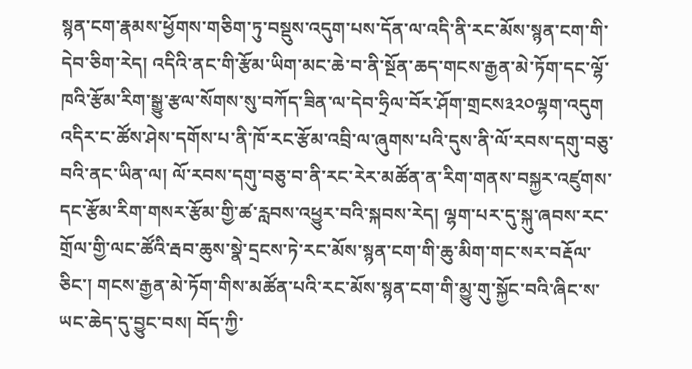སྙན་ངག་རྣམས་ཕྱོགས་གཅིག་ཏུ་བསྡུས་འདུག་པས་དོན་ལ་འདི་ནི་རང་མོས་སྙན་ངག་གི་དེབ་ཅིག་རེད། འདིའི་ནང་གི་རྩོམ་ཡིག་མང་ཆེ་བ་ནི་སྔོན་ཆད་གངས་རྒྱན་མེ་ཏོག་དང་ལྷོ་ཁའི་རྩོམ་རིག་སྒྱུ་རྩལ་སོགས་སུ་བཀོད་ཟིན་ལ་དེབ་ཧྲིལ་བོར་ཤོག་གྲངས༣༢༠ལྷག་འདུག
འདིར་ང་ཚོས་ཤེས་དགོས་པ་ནི་ཁོ་རང་རྩོམ་འབྲི་ལ་ཞུགས་པའི་དུས་ནི་ལོ་རབས་དགུ་བཅུ་བའི་ནང་ཡིན་ལ། ལོ་རབས་དགུ་བཅུ་བ་ནི་རང་རེར་མཚོན་ན་རིག་གནས་བསྐྱར་འཛུགས་དང་རྩོམ་རིག་གསར་རྩོམ་གྱི་ཚ་རླབས་འཕྱུར་བའི་སྐབས་རེད། ལྷག་པར་དུ་སྐུ་ཞབས་རང་གྲོལ་གྱི་ལང་ཚོའི་རྦབ་ཆུས་སྣེ་དྲངས་ཏེ་རང་མོས་སྙན་ངག་གི་ཆུ་མིག་གང་སར་བརྡོལ་ཅིང་། གངས་རྒྱན་མེ་ཏོག་གིས་མཚོན་པའི་རང་མོས་སྙན་ངག་གི་མྱུ་གུ་སྐྱོང་བའི་ཞིང་ས་ཡང་ཆེད་དུ་བྱུང་བས། བོད་ཀྱི་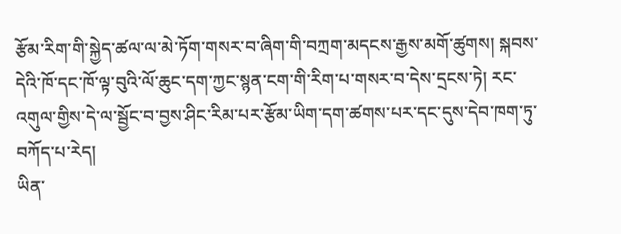རྩོམ་རིག་གི་སྐྱེད་ཚལ་ལ་མེ་ཏོག་གསར་བ་ཞིག་གི་བཀྲག་མདངས་རྒྱས་མགོ་ཚུགས། སྐབས་དེའི་ཁོ་དང་ཁོ་ལྟ་བུའི་ལོ་ཆུང་དག་ཀྱང་སྙན་ངག་གི་རིག་པ་གསར་བ་དེས་དྲངས་ཏེ། རང་འགུལ་གྱིས་དེ་ལ་སྦྱོང་བ་བྱས་ཤིང་རིམ་པར་རྩོམ་ཡིག་དག་ཚགས་པར་དང་དུས་དེབ་ཁག་ཏུ་བཀོད་པ་རེད།
ཡིན་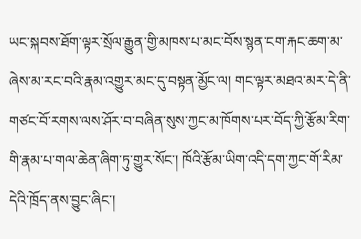ཡང་སྐབས་ཐོག་ལྟར་སྲོལ་རྒྱུན་གྱི་མཁས་པ་མང་བོས་སྙན་ངག་རྐང་ཆག་མ་ཞེས་མ་རང་བའི་རྣམ་འགྱུར་མང་དུ་བསྟན་མྱོང་ལ། གང་ལྟར་མཐའ་མར་དེ་ནི་གཙང་བོ་རགས་ལས་ཤོར་བ་བཞིན་སུས་ཀྱང་མ་ཁོགས་པར་བོད་ཀྱི་རྩོམ་རིག་གི་རྣམ་པ་གལ་ཆེན་ཞིག་ཏུ་གྱུར་སོང་། ཁོའི་རྩོམ་ཡིག་འདི་དག་ཀྱང་གོ་རིམ་དེའི་ཁྲོད་ནས་བྱུང་ཞིང་།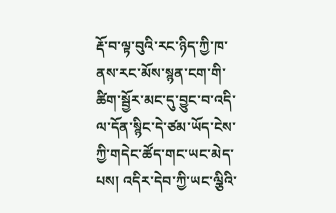རྡོ་བ་ལྟ་བུའི་རང་ཉིད་ཀྱི་ཁ་ནས་རང་མོས་སྙན་ངག་གི་ཚིག་སྦྱོར་མང་དུ་བྱུང་བ་འདི་ལ་དོན་སྙིང་དེ་ཙམ་ཡོད་ངེས་ཀྱི་གདེང་ཚོད་གང་ཡང་མེད་པས། འདིར་དེབ་ཀྱི་ཡང་ལྕིའི་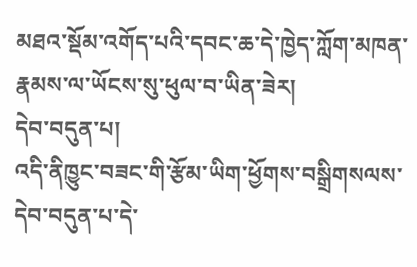མཐའ་སྡོམ་འགོད་པའི་དབང་ཆ་དེ་ཁྱེད་ཀློག་མཁན་རྣམས་ལ་ཡོངས་སུ་ཕུལ་བ་ཡིན་ཟེར།
དེབ་བདུན་པ།
འདི་ནིཁྱུང་བཟང་གི་རྩོམ་ཡིག་ཕྱོགས་བསྒྲིགསལས་དེབ་བདུན་པ་དེ་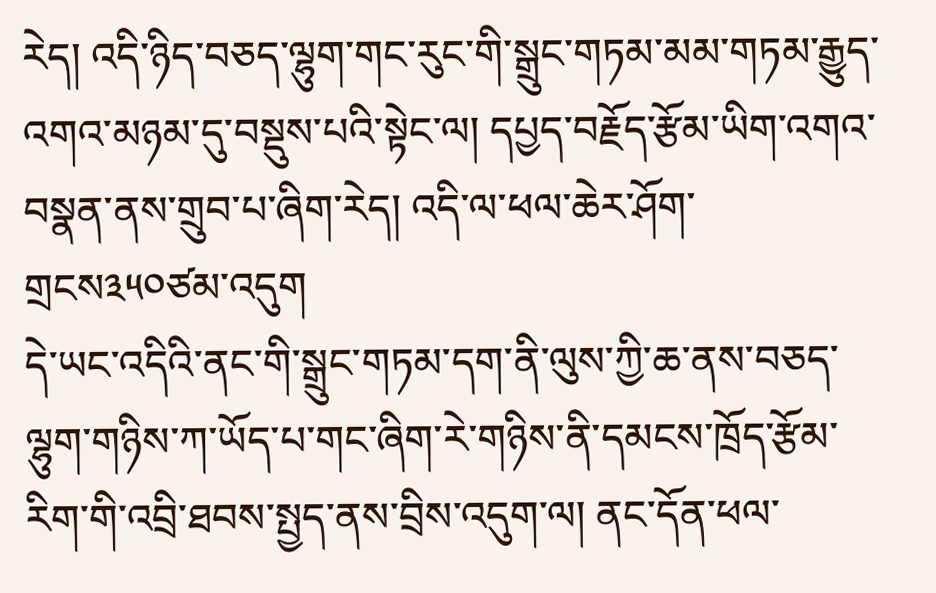རེད། འདི་ཉིད་བཅད་ལྷུག་གང་རུང་གི་སྒྲུང་གཏམ་མམ་གཏམ་རྒྱུད་འགའ་མཉམ་དུ་བསྡུས་པའི་སྟེང་ལ། དཔྱད་བརྗོད་རྩོམ་ཡིག་འགའ་བསྣན་ནས་གྲུབ་པ་ཞིག་རེད། འདི་ལ་ཕལ་ཆེར་ཤོག་གྲངས༣༥༠ཙམ་འདུག
དེ་ཡང་འདིའི་ནང་གི་སྒྲུང་གཏམ་དག་ནི་ལུས་ཀྱི་ཆ་ནས་བཅད་ལྷུག་གཉིས་ཀ་ཡོད་པ་གང་ཞིག་རེ་གཉིས་ནི་དམངས་ཁྲོད་རྩོམ་རིག་གི་འབྲི་ཐབས་སྤྱད་ནས་བྲིས་འདུག་ལ། ནང་དོན་ཕལ་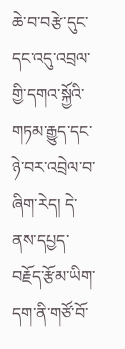ཆེ་བ་བརྩེ་དུང་དང་འདུ་འབྲལ་གྱི་དགའ་སྐྱོའི་གཏམ་རྒྱུད་དང་ཉེ་བར་འབྲེལ་བ་ཞིག་རེད། དེ་ནས་དཔྱད་བརྗོད་རྩོམ་ཡིག་དག་ནི་གཙོ་བོ་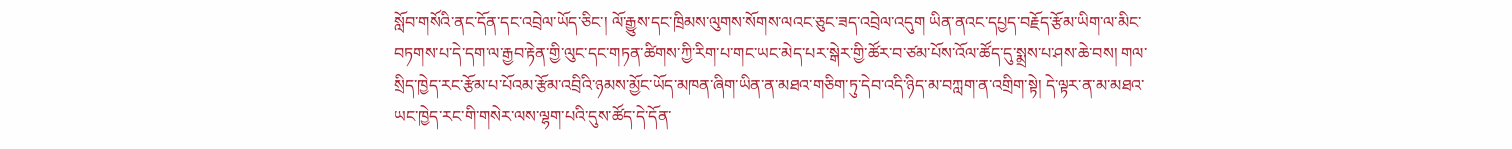སློབ་གསོའི་ནང་དོན་དང་འབྲེལ་ཡོད་ཅིང་། ལོ་རྒྱུས་དང་ཁྲིམས་ལུགས་སོགས་ལའང་ཅུང་ཟད་འབྲེལ་འདུག ཡིན་ནའང་དཔྱད་བརྗོད་རྩོམ་ཡིག་ལ་མིང་བཏགས་པ་དེ་དག་ལ་རྒྱབ་རྟེན་གྱི་ལུང་དང་གཏན་ཚིགས་ཀྱི་རིག་པ་གང་ཡང་མེད་པར་སྒེར་གྱི་ཚོར་བ་ཙམ་པོས་འོལ་ཚོད་དུ་སྨྲས་པ་ཤས་ཆེ་བས། གལ་སྲིད་ཁྱེད་རང་རྩོམ་པ་པོའམ་རྩོམ་འབྲིའི་ཉམས་མྱོང་ཡོད་མཁན་ཞིག་ཡིན་ན་མཐའ་གཅིག་ཏུ་དེབ་འདི་ཉིད་མ་བཀླག་ན་འགྲིག་སྟེ། དེ་ལྟར་ན་མ་མཐའ་ཡང་ཁྱེད་རང་གི་གསེར་ལས་ལྷག་པའི་དུས་ཚོད་དེ་དོན་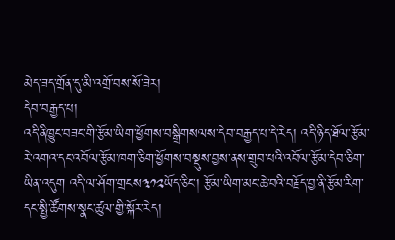མེད་ཟད་གྲོན་དུ་མི་འགྲོ་བས་སོ་ཟེར།
དེབ་བརྒྱད་པ།
འདི་ནིཁྱུང་བཟང་གི་རྩོམ་ཡིག་ཕྱོགས་བསྒྲིགསལས་དེབ་བརྒྱད་པ་དེ་རེད། འདི་ཉིད་ཐོལ་རྩོམ་རེ་འགའ་དང་འབོལ་རྩོམ་ཁག་ཅིག་ཕྱོགས་བསྡུས་བྱས་ནས་གྲུབ་པའི་འབོལ་རྩོམ་དེབ་ཅིག་ཡིན་འདུག འདི་ལ་ཤོག་གྲངས༣༡༢ཡོད་ཅིང་། རྩོམ་ཡིག་མང་ཆེ་བའི་བརྗོད་བྱ་ནི་རྩོམ་རིག་དང་སྤྱི་ཚོགས་སྣང་ཚུལ་གྱི་སྐོར་རེད།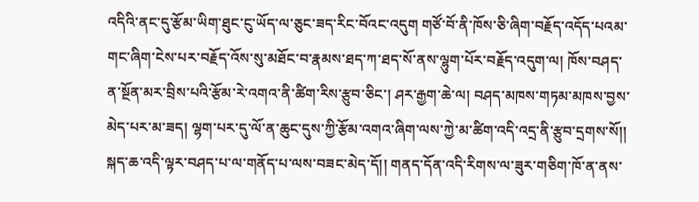འདིའི་ནང་དུ་རྩོམ་ཡིག་ཐུང་ངུ་ཡོད་ལ་ཅུང་ཟད་རིང་བོའང་འདུག གཙོ་བོ་ནི་ཁོས་ཅི་ཞིག་བརྗོད་འདོད་པའམ་གང་ཞིག་ངེས་པར་བརྗོད་འོས་སུ་མཐོང་བ་རྣམས་ཐད་ཀ་ཐད་སོ་ནས་ལྷུག་པོར་བརྗོད་འདུག་ལ། ཁོས་བཤད་ན་སྔོན་མར་བྲིས་པའི་རྩོམ་རེ་འགའ་ནི་ཚིག་རིས་རྩུབ་ཅིང་། ཤར་རྒྱག་ཆེ་ལ། བཤད་མཁས་གཏམ་མཁས་བྱས་མེད་པར་མ་ཟད། ལྷག་པར་དུ་ལོ་ན་ཆུང་དུས་ཀྱི་རྩོམ་འགའ་ཞིག་ལས་ཀྱེ་མ་ཚིག་འདི་འདྲ་ནི་རྩུབ་དྲགས་སོ།། སྐད་ཆ་འདི་ལྟར་བཤད་པ་ལ་གནོད་པ་ལས་བཟང་མེད་དོ།། གནད་དོན་འདི་རིགས་ལ་ཟུར་གཅིག་ཁོ་ན་ནས་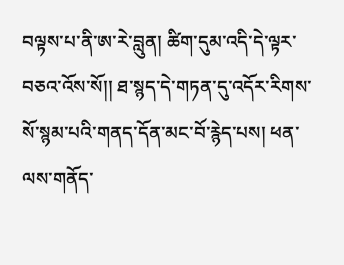བལྟས་པ་ནི་ཨ་རེ་བླུན། ཚིག་དུམ་འདི་དེ་ལྟར་བཅའ་འོས་སོ།། ཐ་སྙད་དེ་གཏན་དུ་འདོར་རིགས་སོ་སྙམ་པའི་གནད་དོན་མང་བོ་རྙེད་པས། ཕན་ལས་གནོད་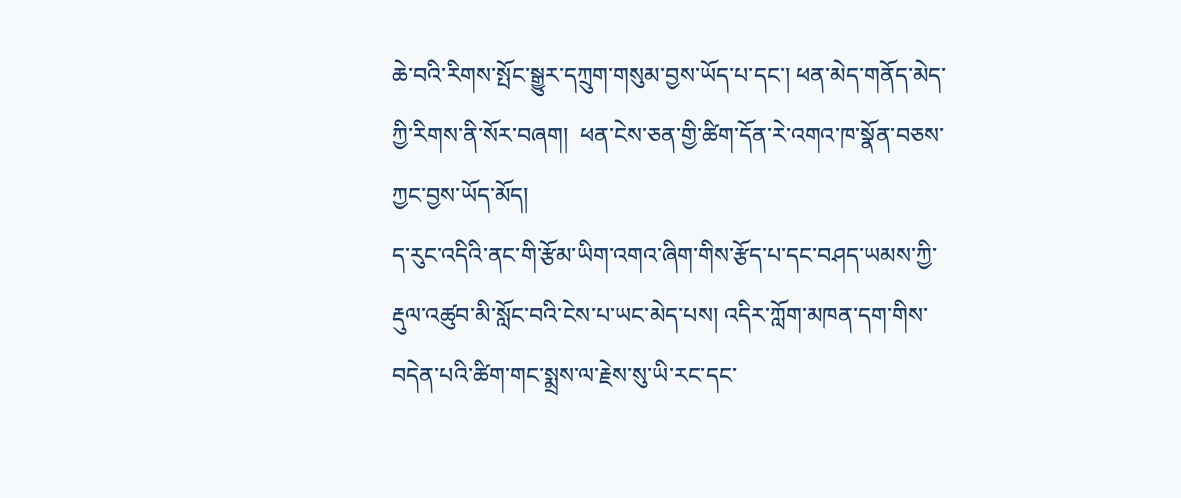ཆེ་བའི་རིགས་སྤོང་སྒྱུར་དཀྲུག་གསུམ་བྱས་ཡོད་པ་དང་། ཕན་མེད་གནོད་མེད་ཀྱི་རིགས་ནི་སོར་བཞག།  ཕན་ངེས་ཅན་གྱི་ཚིག་དོན་རེ་འགའ་ཁ་སྣོན་བཅས་ཀྱང་བྱས་ཡོད་མོད།
ད་རུང་འདིའི་ནང་གི་རྩོམ་ཡིག་འགའ་ཞིག་གིས་རྩོད་པ་དང་བཤད་ཡམས་ཀྱི་རྡུལ་འཚུབ་མི་སློང་བའི་ངེས་པ་ཡང་མེད་པས། འདིར་ཀློག་མཁན་དག་གིས་བདེན་པའི་ཚིག་གང་སྨྲས་ལ་རྗེས་སུ་ཡི་རང་དང་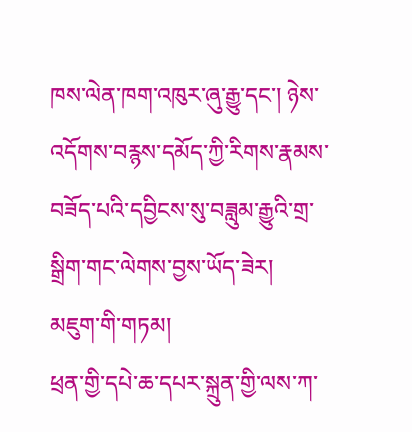ཁས་ལེན་ཁག་འཁུར་ཞུ་རྒྱུ་དང་། ཉེས་འདོགས་བརྙས་དམོད་ཀྱི་རིགས་རྣམས་བཟོད་པའི་དབྱིངས་སུ་བཟླུམ་རྒྱུའི་གྲ་སྒྲིག་གང་ལེགས་བྱས་ཡོད་ཟེར།
མཇུག་གི་གཏམ།
ཕྲན་གྱི་དཔེ་ཆ་དཔར་སྐྲུན་གྱི་ལས་ཀ་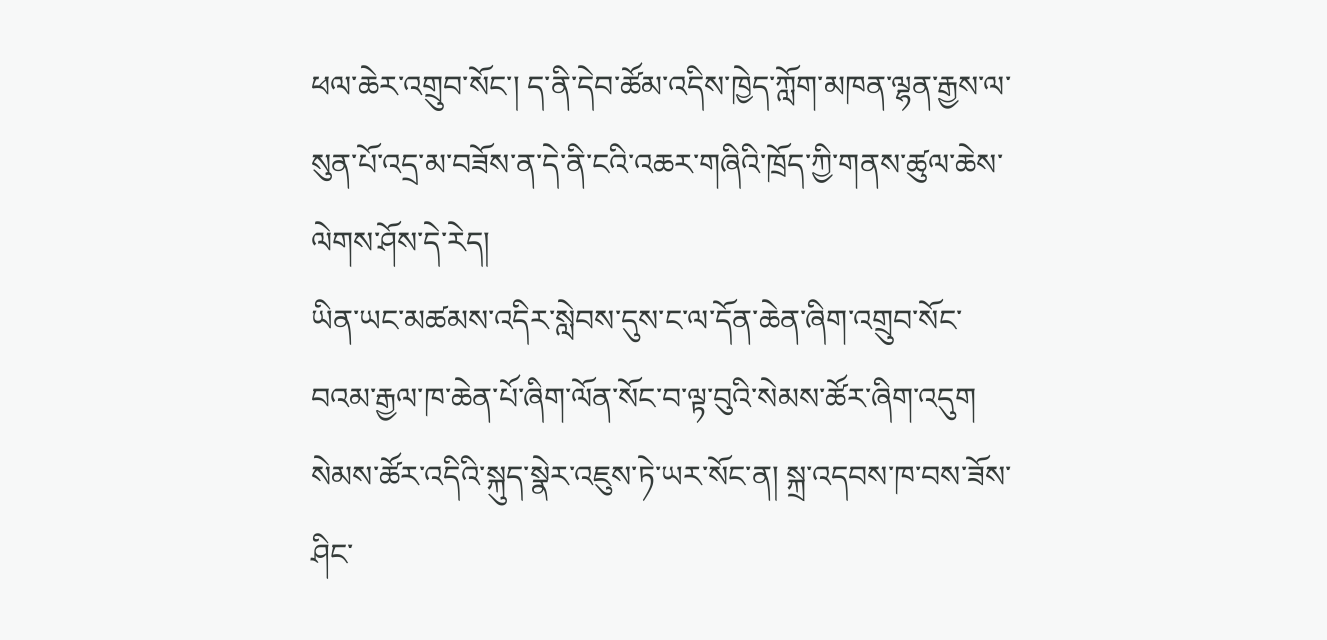ཕལ་ཆེར་འགྲུབ་སོང་། ད་ནི་དེབ་ཚོམ་འདིས་ཁྱེད་ཀློག་མཁན་ལྷན་རྒྱས་ལ་སུན་པོ་འདྲ་མ་བཟོས་ན་དེ་ནི་ངའི་འཆར་གཞིའི་ཁྲོད་ཀྱི་གནས་ཚུལ་ཆེས་ལེགས་ཤོས་དེ་རེད།
ཡིན་ཡང་མཚམས་འདིར་སླེབས་དུས་ང་ལ་དོན་ཆེན་ཞིག་འགྲུབ་སོང་བའམ་རྒྱལ་ཁ་ཆེན་པོ་ཞིག་ལོན་སོང་བ་ལྟ་བུའི་སེམས་ཚོར་ཞིག་འདུག  སེམས་ཚོར་འདིའི་སྐུད་སྣེར་འཇུས་ཏེ་ཡར་སོང་ན། སྐྲ་འདབས་ཁ་བས་ཟོས་ཤིང་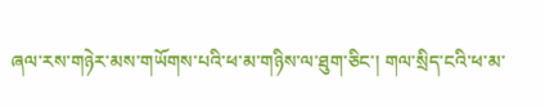ཞལ་རས་གཉེར་མས་གཡོགས་པའི་ཕ་མ་གཉིས་ལ་ཐུག་ཅིང་། གལ་སྲིད་ངའི་ཕ་མ་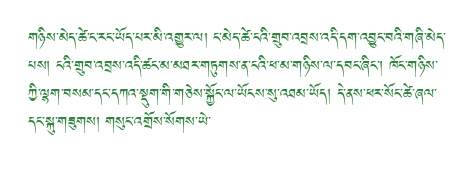གཉིས་མེད་ཚེ་ང་རང་ཡོད་པར་མི་འགྱུར་ལ། ང་མེད་ཚེ་ངའི་གྲུབ་འབྲས་འདི་དག་འབྱུང་བའི་གཞི་མེད་པས། ངའི་གྲུབ་འབྲས་འདི་ཚང་མ་མཐར་གཏུགས་ན་ངའི་ཕ་མ་གཉིས་ལ་དབང་ཞིང་། ཁོང་གཉིས་ཀྱི་ལྷག་བསམ་དང་དཀའ་སྡུག་གི་གཅེས་སྐྱོང་ལ་ཡོངས་སུ་འཐམ་ཡོད། དེ་ནས་ཕར་སོང་ཚེ་ཞལ་དང་སྐུ་གཟུགས། གསུང་འགྲོས་སོགས་ཡེ་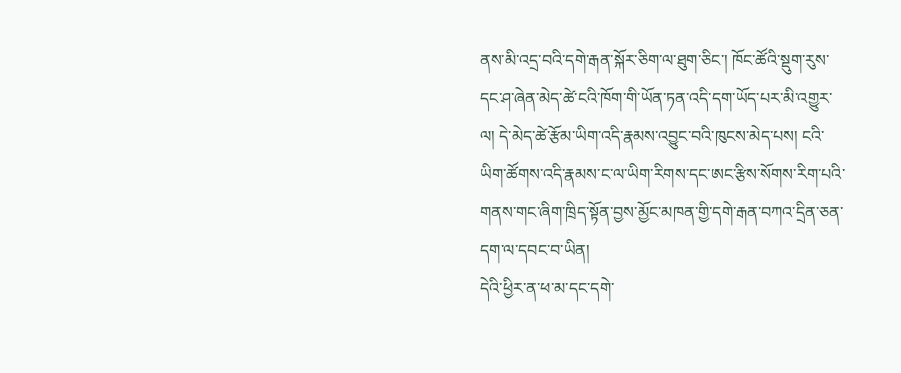ནས་མི་འདྲ་བའི་དགེ་རྒན་སྐོར་ཅིག་ལ་ཐུག་ཅིང་། ཁོང་ཚོའི་སྡུག་རུས་དང་ཤ་ཞེན་མེད་ཚེ་ངའི་ཁོག་གི་ཡོན་ཏན་འདི་དག་ཡོད་པར་མི་འགྱུར་ལ། དེ་མེད་ཚེ་རྩོམ་ཡིག་འདི་རྣམས་འབྱུང་བའི་ཁུངས་མེད་པས། ངའི་ཡིག་ཚོགས་འདི་རྣམས་ང་ལ་ཡིག་རིགས་དང་ཨང་རྩིས་སོགས་རིག་པའི་གནས་གང་ཞིག་ཁྲིད་སྟོན་བྱས་མྱོང་མཁན་གྱི་དགེ་རྒན་བཀའ་དྲིན་ཅན་དག་ལ་དབང་བ་ཡིན།
དེའི་ཕྱིར་ན་ཕ་མ་དང་དགེ་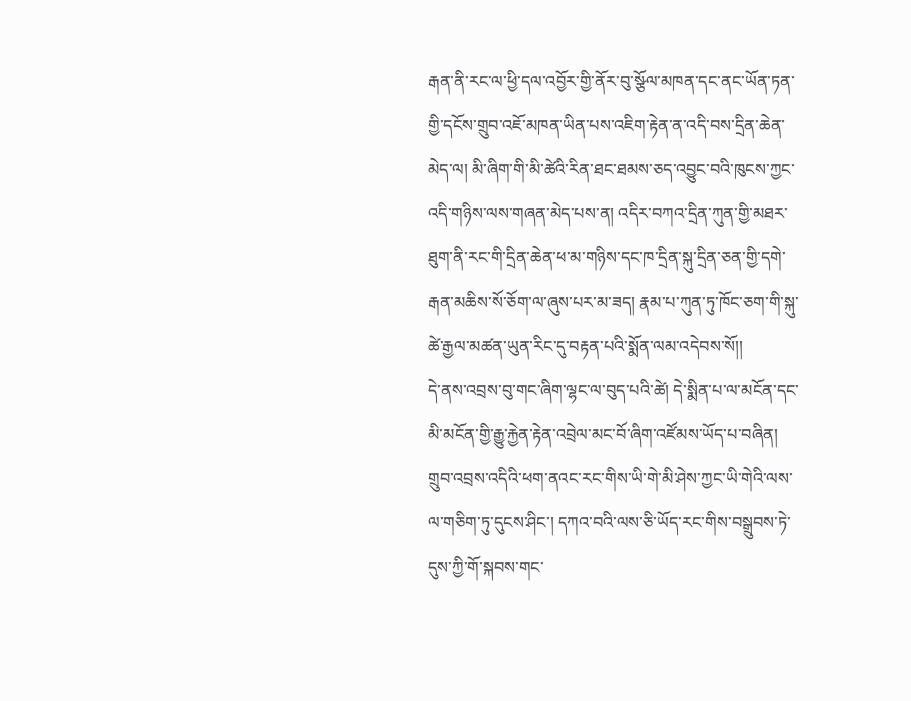རྒན་ནི་རང་ལ་ཕྱི་དལ་འབྱོར་གྱི་ནོར་བུ་སྩོལ་མཁན་དང་ནང་ཡོན་ཏན་གྱི་དངོས་གྲུབ་འཇོ་མཁན་ཡིན་པས་འཇིག་རྟེན་ན་འདི་བས་དྲིན་ཆེན་མེད་ལ། མི་ཞིག་གི་མི་ཚེའི་རིན་ཐང་ཐམས་ཅད་འབྱུང་བའི་ཁུངས་ཀྱང་འདི་གཉིས་ལས་གཞན་མེད་པས་ན། འདིར་བཀའ་དྲིན་ཀུན་གྱི་མཐར་ཐུག་ནི་རང་གི་དྲིན་ཆེན་ཕ་མ་གཉིས་དང་ཁ་དྲིན་སྐུ་དྲིན་ཅན་གྱི་དགེ་རྒན་མཆིས་སོ་ཅོག་ལ་ཞུས་པར་མ་ཟད། རྣམ་པ་ཀུན་ཏུ་ཁོང་ཅག་གི་སྐུ་ཚེ་རྒྱལ་མཚན་ཡུན་རིང་དུ་བརྟན་པའི་སྨོན་ལམ་འདེབས་སོ།།
དེ་ནས་འབྲས་བུ་གང་ཞིག་ལྷང་ལ་བུད་པའི་ཚེ། དེ་སྨིན་པ་ལ་མངོན་དང་མི་མངོན་གྱི་རྒྱུ་རྐྱེན་རྟེན་འབྲེལ་མང་བོ་ཞིག་འཛོམས་ཡོད་པ་བཞིན། གྲུབ་འབྲས་འདིའི་ཕག་ནའང་རང་གིས་ཡི་གེ་མི་ཤེས་ཀྱང་ཡི་གེའི་ལས་ལ་གཅིག་ཏུ་དུངས་ཤིང་། དཀའ་བའི་ལས་ཅི་ཡོད་རང་གིས་བསྒྲུབས་ཏེ་དུས་ཀྱི་གོ་སྐབས་གང་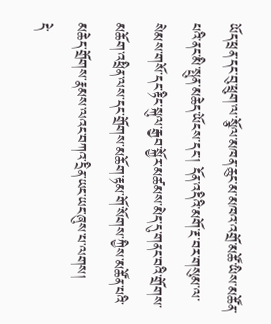ཡོད་ཕྲན་དང་བུ་ཕྲུག་ལ་སྩོལ་མཁན་ཆུང་མ་མཁའ་འགྲོ་མཚོ་ཡིས་མཚོན་པའི་ནང་མི་སྤུན་མཆེད་ཡོངས་དང་། དོན་འདིའི་མགོ་རྔ་བར་གསུམ་ལ་སེམས་གསོ་དང་རྟིང་སྐུལ་རྒྱབ་སྐྱོར་མཚམས་མེད་དུ་གནང་བའི་གྲོགས་མཆོག་འཕྲིན་ལས་དང་གྲོགས་མཆོག་རྟམ་གོ་སོགས་ཀྱིས་མཚོན་པའི་མཆེད་གྲོགས་རྣམས་ལའང་བཀའ་དྲིན་ཡང་ཡང་ཞུས་པ་ལགས།
དེ་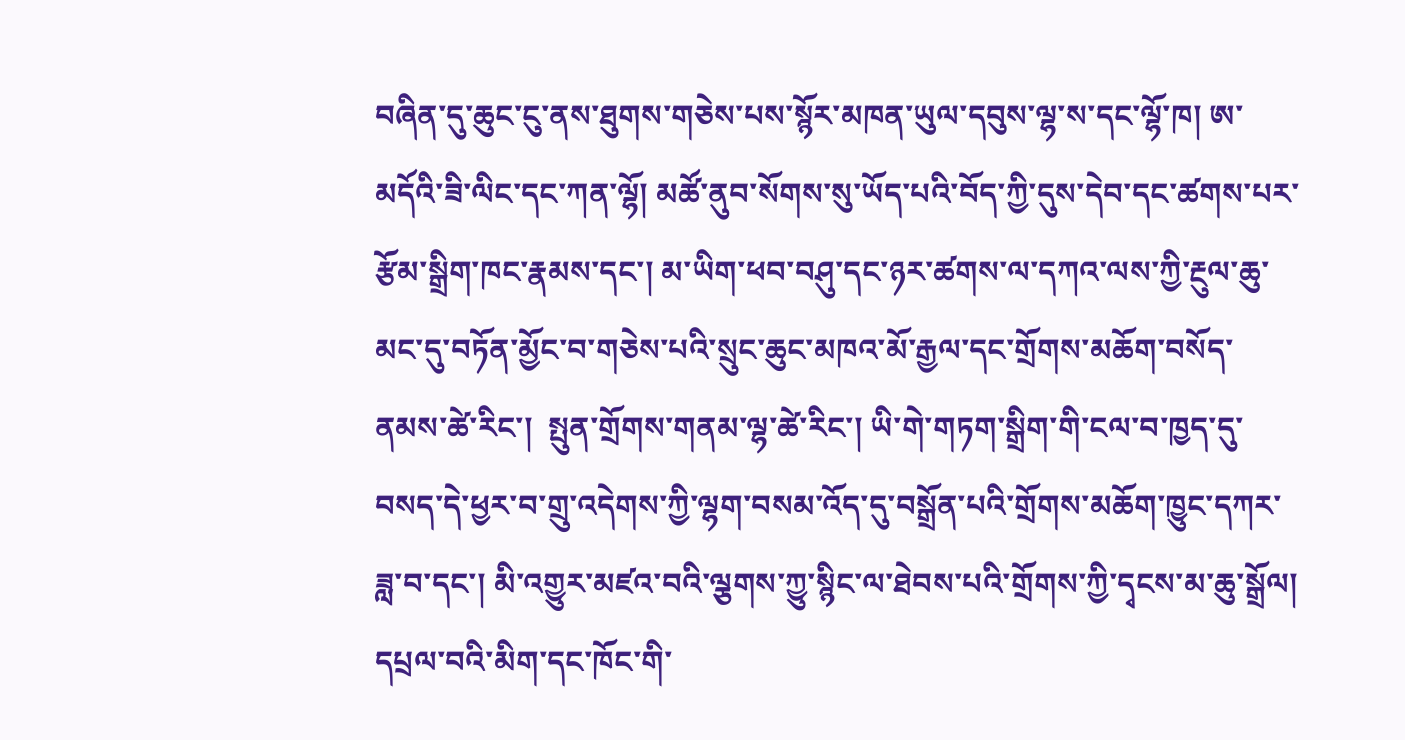བཞིན་དུ་ཆུང་ངུ་ནས་ཐུགས་གཅེས་པས་སྙོར་མཁན་ཡུལ་དབུས་ལྷ་ས་དང་ལྷོ་ཁ། ཨ་མདོའི་ཟི་ལིང་དང་ཀན་ལྷོ། མཚོ་ནུབ་སོགས་སུ་ཡོད་པའི་བོད་ཀྱི་དུས་དེབ་དང་ཚགས་པར་རྩོམ་སྒྲིག་ཁང་རྣམས་དང་། མ་ཡིག་ཕབ་བཤུ་དང་ཉར་ཚགས་ལ་དཀའ་ལས་ཀྱི་རྔུལ་ཆུ་མང་དུ་བཏོན་མྱོང་བ་གཅེས་པའི་སྲུང་ཆུང་མཁའ་མོ་རྒྱལ་དང་གྲོགས་མཆོག་བསོད་ནམས་ཚེ་རིང་།  སྤུན་གྲོགས་གནམ་ལྷ་ཚེ་རིང་། ཡི་གེ་གཏག་སྒྲིག་གི་ངལ་བ་ཁྱད་དུ་བསད་དེ་ཕྱར་བ་གྲུ་འདེགས་ཀྱི་ལྷག་བསམ་འོད་དུ་བསྒྲོན་པའི་གྲོགས་མཆོག་ཁྱུང་དཀར་ཟླ་བ་དང་། མི་འགྱུར་མཛའ་བའི་ལྕགས་ཀྱུ་སྙིང་ལ་ཐེབས་པའི་གྲོགས་ཀྱི་དྭངས་མ་ཆུ་སྒྲོལ། དཔྲལ་བའི་མིག་དང་ཁོང་གི་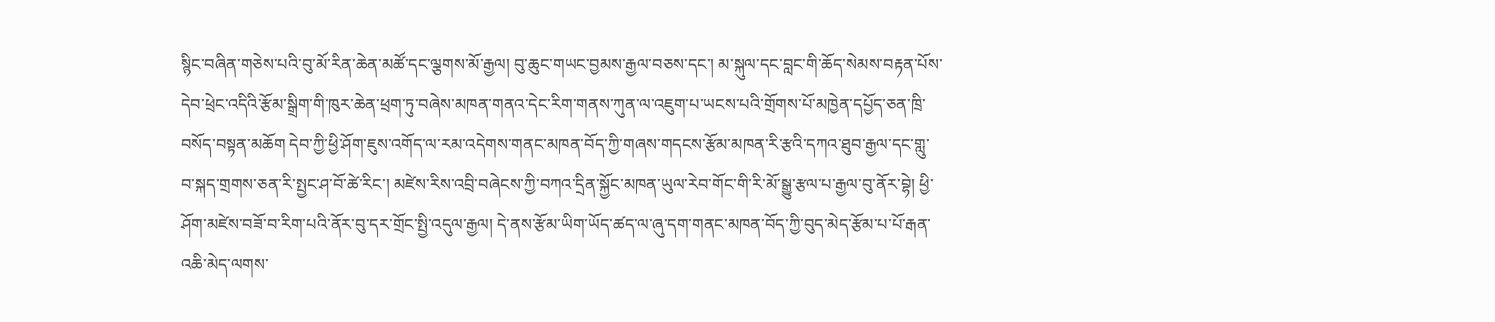སྙིང་བཞིན་གཅེས་པའི་བུ་མོ་རིན་ཆེན་མཚོ་དང་ལྕགས་མོ་རྒྱལ། བུ་ཆུང་གཡང་བྱམས་རྒྱལ་བཅས་དང་། མ་སྐུལ་དང་བླང་གི་ཆོད་སེམས་བརྟན་པོས་དེབ་ཕྲེང་འདིའི་རྩོམ་སྒྲིག་གི་ཁུར་ཆེན་ཕྲག་ཏུ་བཞེས་མཁན་གནའ་དེང་རིག་གནས་ཀུན་ལ་འཇུག་པ་ཡངས་པའི་གྲོགས་པོ་མཁྱེན་དཔྱོད་ཅན་ཁྲི་བསོད་བསྟན་མཆོག དེབ་ཀྱི་ཕྱི་ཤོག་ཇུས་འགོད་ལ་རམ་འདེགས་གནང་མཁན་བོད་ཀྱི་གཞས་གདངས་རྩོམ་མཁན་རི་རྩའི་དཀའ་ཐུབ་རྒྱལ་དང་གླུ་བ་སྐད་གྲགས་ཅན་རི་སྤྱང་ཤ་བོ་ཚེ་རིང་། མཛེས་རིས་འབྲི་བཞེངས་ཀྱི་བཀའ་དྲིན་སྐྱོང་མཁན་ཡུལ་རེབ་གོང་གི་རི་མོ་སྒྱུ་རྩལ་པ་རྒྱལ་བུ་ནོར་བྷེ། ཕྱི་ཤོག་མཛེས་བཟོ་བ་རིག་པའི་ནོར་བུ་དར་གྲོང་སྤྱི་འདུལ་རྒྱལ། དེ་ནས་རྩོམ་ཡིག་ཡོད་ཚད་ལ་ཞུ་དག་གནང་མཁན་བོད་ཀྱི་བུད་མེད་རྩོམ་པ་པོ་རྒན་འཆི་མེད་ལགས་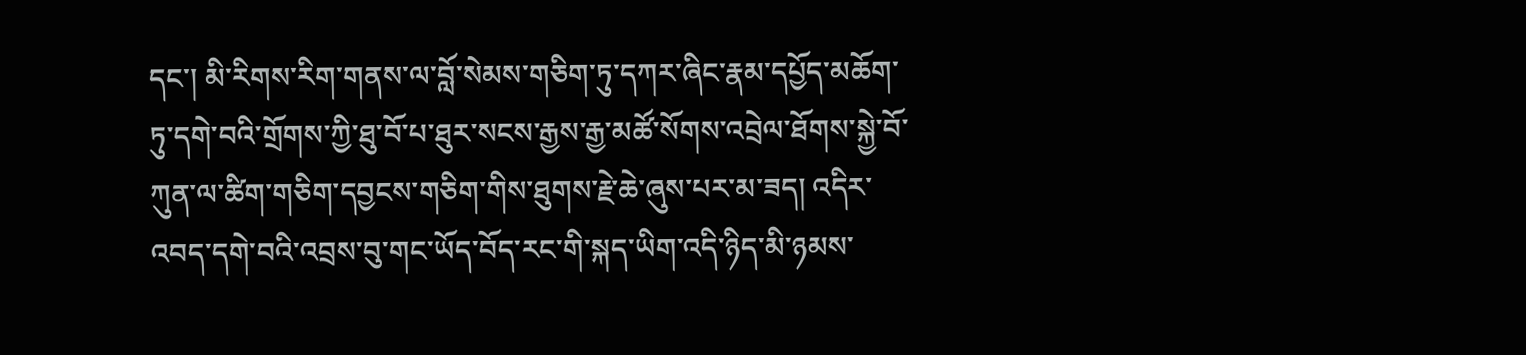དང་། མི་རིགས་རིག་གནས་ལ་བློ་སེམས་གཅིག་ཏུ་དཀར་ཞིང་རྣམ་དཔྱོད་མཆོག་ཏུ་དགེ་བའི་གྲོགས་ཀྱི་ཐུ་བོ་པ་ཐུར་སངས་རྒྱས་རྒྱ་མཚོ་སོགས་འབྲེལ་ཐོགས་སྐྱེ་བོ་ཀུན་ལ་ཚིག་གཅིག་དབྱངས་གཅིག་གིས་ཐུགས་རྗེ་ཆེ་ཞུས་པར་མ་ཟད། འདིར་འབད་དགེ་བའི་འབྲས་བུ་གང་ཡོད་བོད་རང་གི་སྐད་ཡིག་འདི་ཉིད་མི་ཉམས་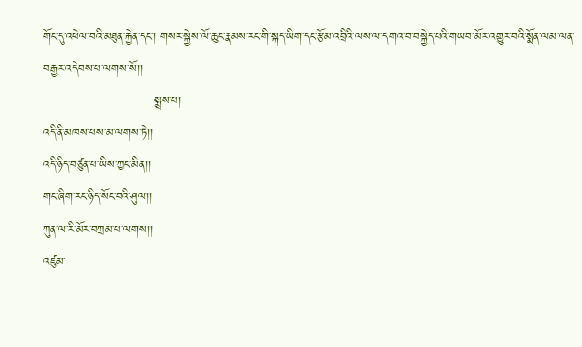གོང་དུ་འཕེལ་བའི་མཐུན་རྐྱེན་དང་། གསར་སྐྱེས་ལོ་ཆུང་རྣམས་རང་གི་སྐད་ཡིག་དང་རྩོམ་འབྲིའི་ལས་ལ་དགའ་བ་བསྐྱེད་པའི་གཡབ་མོར་འགྱུར་བའི་སྨོན་ལམ་ལན་བརྒྱར་འདེབས་པ་ལགས་སོ།།
                           སྨྲས་པ།
འདི་ནི་མཁས་པས་མ་ལགས་ཏེ།།
འདི་ཉིད་བཙུན་པ་ཡིས་ཀྱང་མིན།།
གང་ཞིག་རང་ཉིད་སོང་བའི་ཤུལ།།
ཀུན་ལ་རི་མོར་བཀྲམ་པ་ལགས།།
འཛུམ་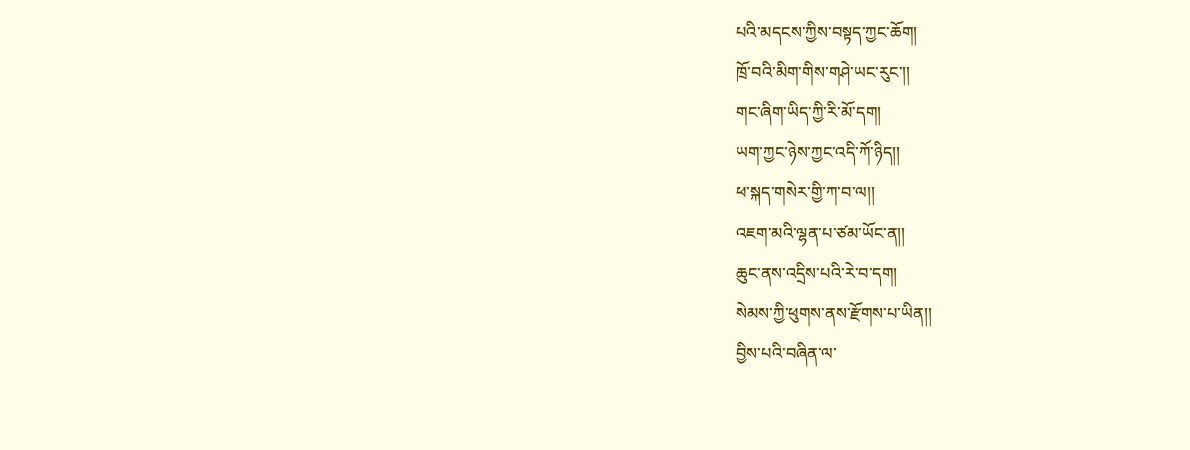པའི་མདངས་ཀྱིས་བསྟད་ཀྱང་ཆོག།
ཁྲོ་བའི་མིག་གིས་གཤེ་ཡང་རུང་།།
གང་ཞིག་ཡིད་ཀྱི་རི་མོ་དག།
ཡག་ཀྱང་ཉེས་ཀྱང་འདི་ཀོ་ཉིད།།
ཕ་སྐད་གསེར་གྱི་ཀ་བ་ལ།།
འཇག་མའི་ལྷན་པ་ཙམ་ཡོང་ན།།
ཆུང་ནས་འདྲིས་པའི་རེ་བ་དག།
སེམས་ཀྱི་ཕུགས་ནས་རྫོགས་པ་ཡིན།།
བྱིས་པའི་བཞིན་ལ་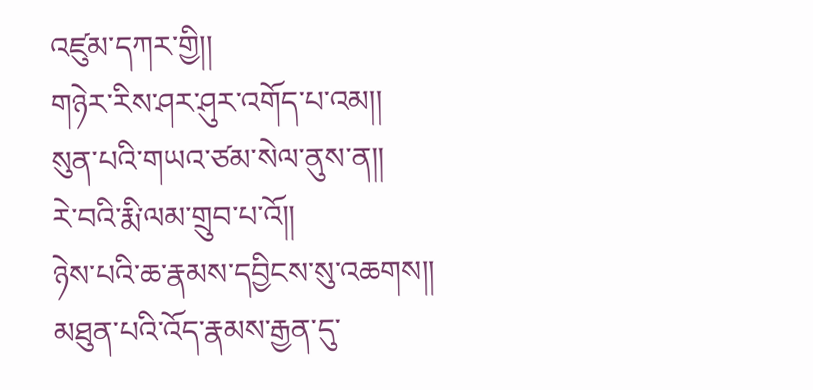འཛུམ་དཀར་གྱི།།
གཉེར་རིས་ཤར་ཤུར་འགོད་པ་འམ།།
སུན་པའི་གཡའ་ཙམ་སེལ་ནུས་ན།།
རེ་བའི་རྨི་ལམ་གྲུབ་པ་འོ།།
ཉེས་པའི་ཆ་རྣམས་དབྱིངས་སུ་འཆགས།།
མཐུན་པའི་འོད་རྣམས་རྒྱན་དུ་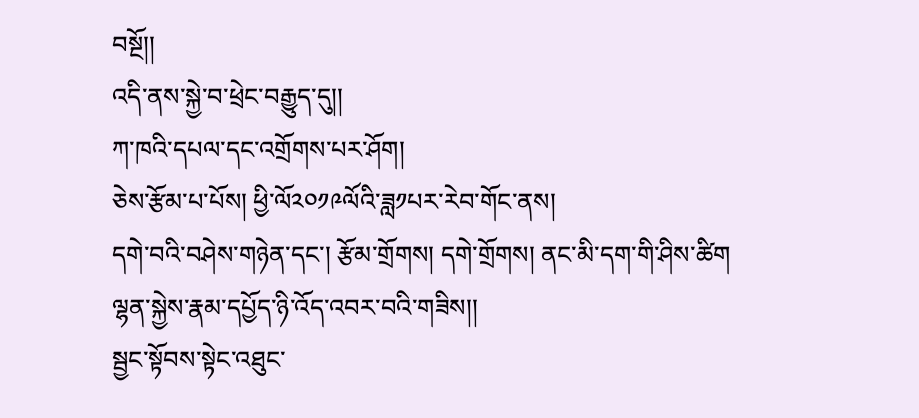བསྔོ།།
འདི་ནས་སྐྱེ་བ་ཕྲེང་བརྒྱུད་དུ།།
ཀ་ཁའི་དཔལ་དང་འགྲོགས་པར་ཤོག།
ཅེས་རྩོམ་པ་པོས། ཕྱི་ལོ༢༠༡༩ལོའི་ཟླ༡པར་རེབ་གོང་ནས།
དགེ་བའི་བཤེས་གཉེན་དང་། རྩོམ་གྲོགས། དགེ་གྲོགས། ནང་མི་དག་གི་ཤིས་ཚིག
ལྷན་སྐྱེས་རྣམ་དཔྱོད་ཉི་འོད་འབར་བའི་གཟིས།།
སྦྱང་སྟོབས་སྟེང་འཐུང་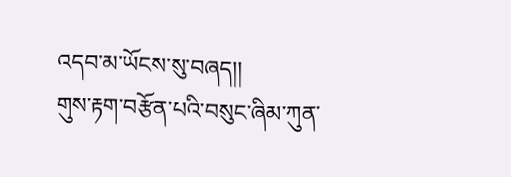འདབ་མ་ཡོངས་སུ་བཞད།།
གུས་རྟག་བརྩོན་པའི་བསུང་ཞིམ་ཀུན་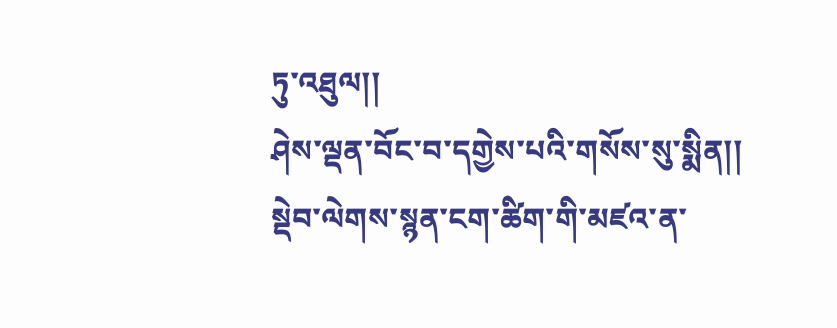ཏུ་འཐུལ།།
ཤེས་ལྡན་བོང་བ་དགྱེས་པའི་གསོས་སུ་སྨིན།།
སྡེབ་ལེགས་སྙན་ངག་ཚིག་གི་མཛའ་ན་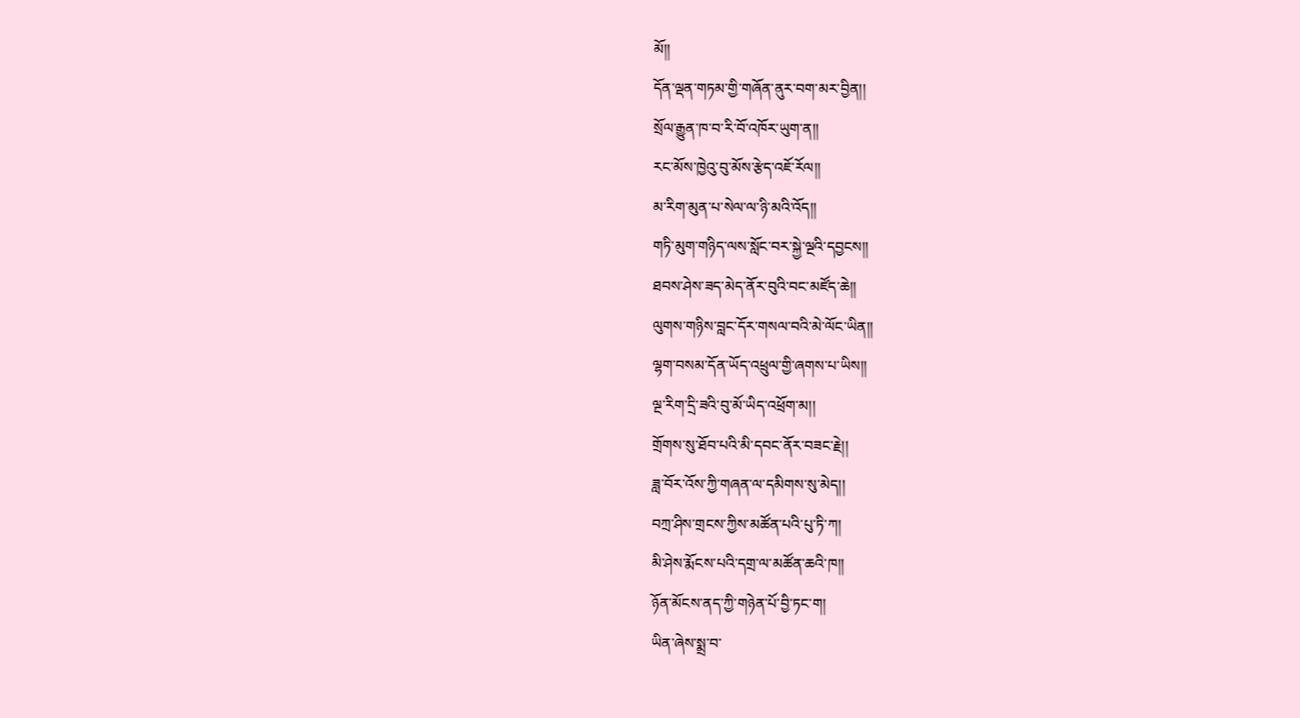མོ།།
དོན་ལྡན་གཏམ་གྱི་གཞོན་ནུར་བག་མར་བྱིན།།
སྲོལ་རྒྱུན་ཁ་བ་རི་བོ་འཁོར་ཡུག་ན།།
རང་མོས་ཁྱེའུ་བུ་མོས་རྩེད་འཇོ་རོལ།།
མ་རིག་མུན་པ་སེལ་ལ་ཉི་མའི་འོད།།
གཏི་མུག་གཉིད་ལས་སློང་བར་སྐྱེ་ལྔའི་དབྱངས།།
ཐབས་ཤེས་ཟད་མེད་ནོར་བུའི་བང་མཛོད་ཆེ།།
ལུགས་གཉིས་བླང་དོར་གསལ་བའི་མེ་ལོང་ཡིན།།
ལྷག་བསམ་དོན་ཡོད་འཕྲུལ་གྱི་ཞགས་པ་ཡིས།།
ལྔ་རིག་དྲི་ཟའི་བུ་མོ་ཡིད་འཕྲོག་མ།།
གྲོགས་སུ་ཐོབ་པའི་མི་དབང་ནོར་བཟང་རྗེ།།
ཟླ་བོར་འོས་ཀྱི་གཞན་ལ་དམིགས་སུ་མེད།།
བཀྲ་ཤིས་གྲངས་ཀྱིས་མཚོན་པའི་པུ་ཏི་ཀ།
མི་ཤེས་རྨོངས་པའི་དགྲ་ལ་མཚོན་ཆའི་ཁ།།
ཉོན་མོངས་ནད་ཀྱི་གཉེན་པོ་བྱི་ཏང་ག།
ཡིན་ཞེས་སྨྲ་བ་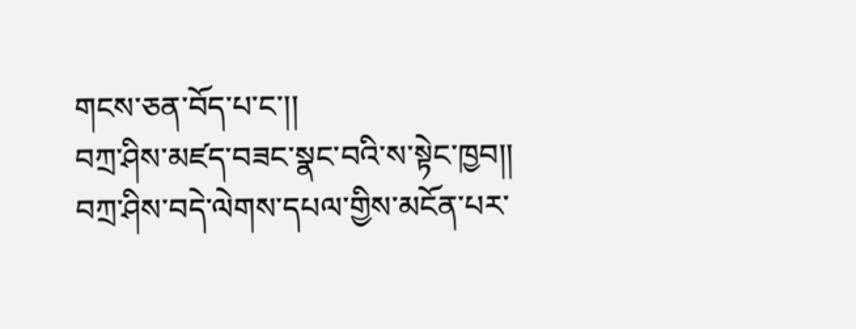གངས་ཅན་བོད་པ་ང་།།
བཀྲ་ཤིས་མཛད་བཟང་སྣང་བའི་ས་སྟེང་ཁྱབ།།
བཀྲ་ཤིས་བདེ་ལེགས་དཔལ་གྱིས་མངོན་པར་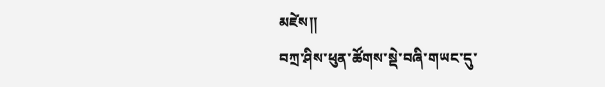མཛེས།།
བཀྲ་ཤིས་ཕུན་ཚོགས་སྡེ་བཞི་གཡང་དུ་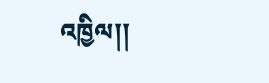འཁྱིལ།།